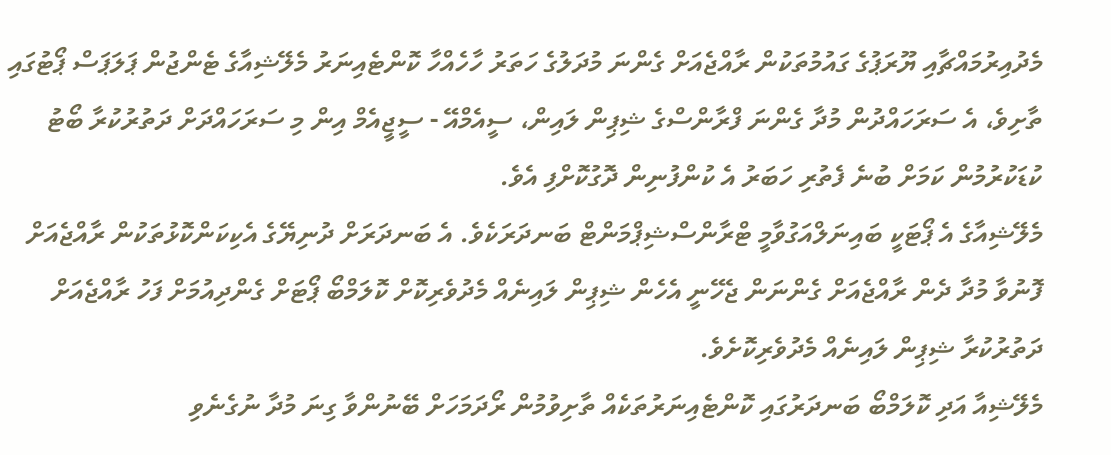މެދުއިރުމައްޗާއި ޔޫރަޕުގެ ގައުމުތަކުން ރާއްޖެއަށް ގެންނަ މުދަލުގެ ހަތަރު ހާހެއްހާ ކޮންޓެއިނަރު މެލޭޝިއާގެ ޓެންޖުން ޕަލަޕަސް ޕޯޓުގައި ތާށިވެ، އެ ސަރަހައްދުން މުދާ ގެންނަ ފްރާންސްގެ ޝިޕިން ލައިން، ސީއެމްއޭ - ސީޖީއެމް އިން މި ސަރަހައްދަށް ދަތުރުކުރާ ބޯޓު ކުޑަކުރުމުން ކަމަށް ބުނެ ފެތުރި ހަބަރު އެ ކުންފުނިން ދޮގުކޮށްފި އެވެ.
މެލޭޝިއާގެ އެ ޕޯޓަކީ ބައިނަލްއަގުވާމީ ޓްރާންސްޝިޕްމަންޓް ބަނދަރަކެވެ. އެ ބަނދަރަށް ދުނިޔޭގެ އެކިކަންކޮޅުތަކުން ރާއްޖެއަށް ފޮނުވާ މުދާ ދެން ރާއްޖެއަށް ގެންނަން ޖެހޭނީ އެހެން ޝިޕިން ލައިނެއް މެދުވެރިކޮށް ކޮލަމްބޯ ޕޯޓަށް ގެންދިއުމަށް ފަހު ރާއްޖެއަށް ދަތުރުކުރާ ޝިޕިން ލައިނެއް މެދުވެރިކޮށެވެ.
މެލޭޝިއާ އަދި ކޮލަމްބޯ ބަނދަރުގައި ކޮންޓެއިނަރުތަކެއް ތާށިވުމުން ރޯދަމަހަށް ބޭނުންވާ ގިނަ މުދާ ނުގެނެވި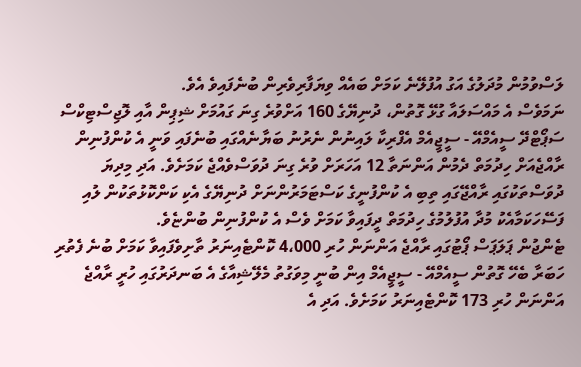ލަސްވުމުން މުދަލުގެ އަގު އުފުލޭނެ ކަމަށް ބައެއް ވިޔަފާރިވެރިން ބުނެފައިވެ އެވެ.
ނަމަވެސް އެ މައްސަލައާ ގުޅޭ ގޮތުން، ދުނިޔޭގެ 160 އަށްވުރެ ގިނަ ގައުމަށް ޝިޕިން އާއި ލޮޖިސްޓިކްސް ސަޕޯޓްދޭ ސީއެމްއޭ - ސީޖީއެމް އެފްރިކާ ލައިނުން ނެރުނު ބަޔާނެއްގައި ބުނެފައި ވަނީ އެ ކުންފުނިން ރާއްޖެއަށް ހިދުމަތް ދެމުން އަންނަތާ 12 އަހަރަށް ވުރެ ގިނަ ދުވަސްވެއްޖެ ކަމަށެވެ. އަދި މިދިޔަ ދުވަސްތަކުގައި ރާއްޖޭގައި ތިބި އެ ކުންފުނީގެ ކަސްޓަމަރުންނަށް ދުނިޔޭގެ އެކި ކަންކޮޅުތަކުން ލުއި ފަސޭހަކަމާއެކު މުދާ އުފުލުމުގެ ހިދުމަތް ދީފައިވާ ކަމަށް ވެސް އެ ކުންފުނިން ބުންޏެވެ.
ޓެންޖުން ޕަލަޕަސް ޕޯޓުގައި ރާއްޖެ އަންނަން ހުރި 4،000 ކޮންޓެއިނަރު ތާށިވެފައިވާ ކަމަށް ބުނެ ފެތުރި ހަބަރާ ބެހޭ ގޮތުން ސީއެމްއޭ - ސީޖީއެމް އިން ބުނީ މިވަގުތު މެލޭޝިއާގެ އެ ބަނދަރުގައި ހުރީ ރާއްޖެ އަންނަން ހުރި 173 ކޮންޓެއިނަރު ކަމަށެވެ. އަދި އެ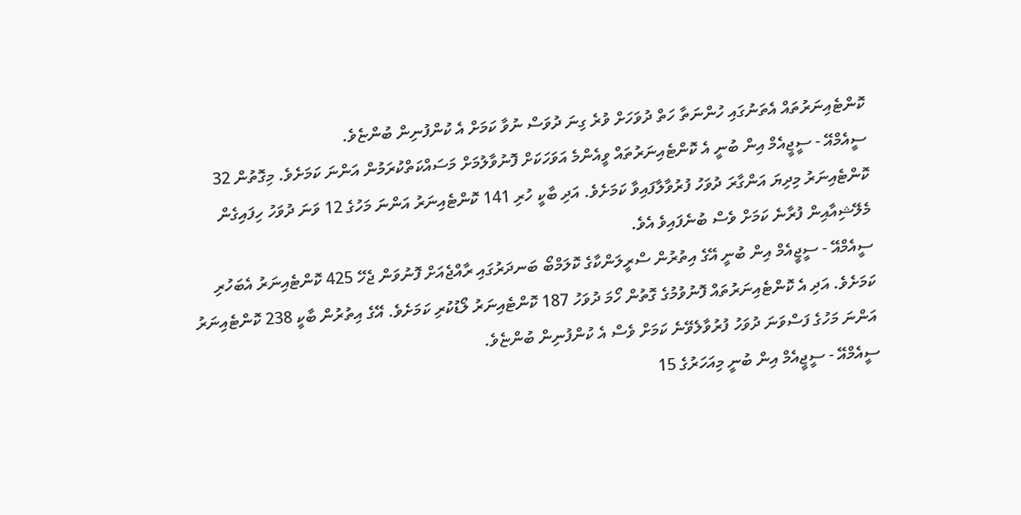ކޮންޓެއިނަރުތައް އެތަނުގައި ހުންނަތާ ހަތް ދުވަހަށް ވުރެ ގިނަ ދުވަސް ނުވާ ކަމަށް އެ ކުންފުނިން ބުންޏެވެ.
ސީއެމްއޭ - ސީޖީއެމް އިން ބުނީ އެ ކޮންޓެއިނަރުތައް ވީއެންމެ އަވަހަކަށް ފޮނުވާލުމަށް މަސައްކަތްކުރަމުން އަންނަ ކަމަށެވެ. މިގޮތުން 32 ކޮންޓެއިނަރު މިދިޔަ އަންގާރަ ދުވަހު ފުރުވާލާފައިވާ ކަމަށެވެ. އަދި ބާކީ ހުރި 141 ކޮންޓެއިނަރު އަންނަ މަހުގެ 12 ވަނަ ދުވަހު ހިފައިގެން މެލޭޝިއާއިން ފުރާނެ ކަމަށް ވެސް ބުނެފައިވެ އެވެ.
ސީއެމްއޭ - ސީޖީއެމް އިން ބުނީ އޭގެ އިތުރުން ސްރީލަންކާގެ ކޮލަމްބޯ ބަނދަރުގައި ރާއްޖެއަށް ފޮނުވަން ޖެހޭ 425 ކޮންޓެއިނަރު އެބަހުރި ކަމަށެވެ. އަދި އެ ކޮންޓެއިނަރުތައް ފޮނުވުމުގެ ގޮތުން ހޯމަ ދުވަހު 187 ކޮންޓެއިނަރު ލޯޑުކުރި ކަމަށެވެ. އޭގެ އިތުރުން ބާކީ 238 ކޮންޓެއިނަރު އަންނަ މަހުގެ ފަސްވަނަ ދުވަހު ފުރުވާލެވޭނެ ކަމަށް ވެސް އެ ކުންފުނިން ބުންޏެވެ.
ސީއެމްއޭ - ސީޖީއެމް އިން ބުނީ މިއަހަރުގެ 15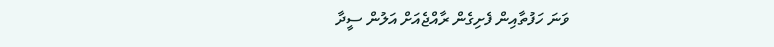ވަނަ ހަފުތާއިން ފެށިގެން ރާއްޖެއަށް އަލުން ސީދާ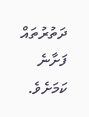ދަތުރުތައް ފަށާނެ ކަމަށެވެ.